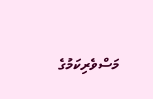މަސްވެރިކަމުގެ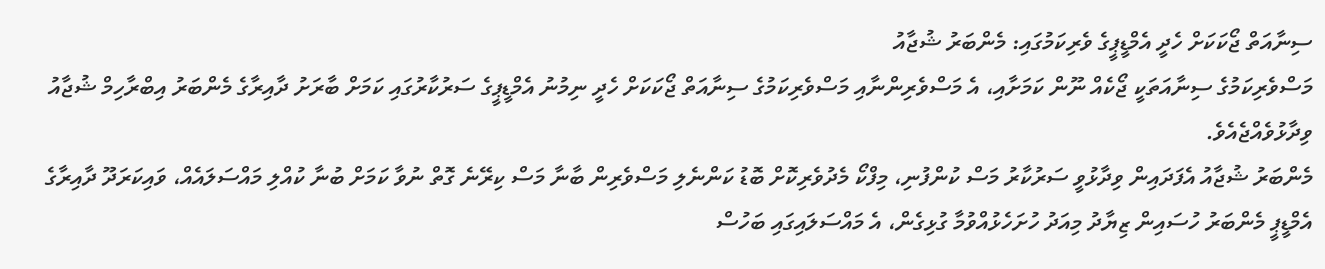ސިނާއަތް ޖޯކަކަށް ހެދީ އެމްޑީޕީގެ ވެރިކަމުގައި: މެންބަރު ޝުޖާއު
މަސްވެރިކަމުގެ ސިނާއަތަކީ ޖޯކެއް ނޫން ކަމަށާއި، އެ މަސްވެރިންނާއި މަސްވެރިކަމުގެ ސިނާއަތް ޖޯކަކަށް ހެދީ ނިމުނު އެމްޑީޕީގެ ސަރުކާރުގައި ކަމަށް ބާރަށު ދާއިރާގެ މެންބަރު އިބްރާހިމް ޝުޖާއު ވިދާޅުވެއްޖެއެވެ.
މެންބަރު ޝުޖާއު އެފަދައިން ވިދާޅުވީ ސަރުކާރު މަސް ކުންފުނި، މިފްކޯ މެދުވެރިކޮށް ބޮޑު ކަންނެލި މަސްވެރިން ބާނާ މަސް ކިރޭނެ ގޮތް ނުވާ ކަމަށް ބުނާ ކުއްލި މައްސަލައެއް، ވައިކަރަދޫ ދާއިރާގެ އެމްޑީޕީ މެންބަރު ހުސައިން ޒިޔާދު މިއަދު ހުށަހެޅުއްވުމާ ގުޅިގެން، އެ މައްސަލައިގައި ބަހުސް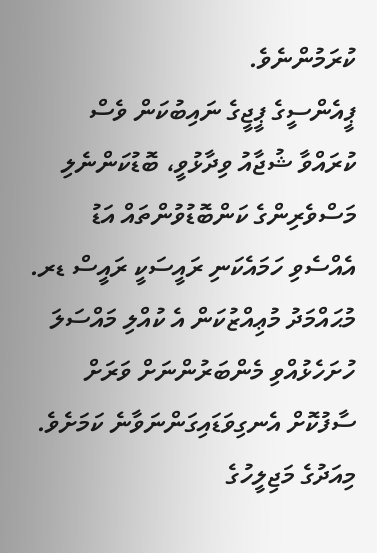ކުރަމުންނެވެ.
ޕީއެންސީގެ ޕީޖީގެ ނައިބުކަން ވެސް ކުރައްވާ ޝުޖާއު ވިދާޅުވީ، ބޮޑުކަންނެލި މަސްވެރިންގެ ކަންބޮޑުވުންތައް އަޑު އެއްސެވި ހަމައެކަނި ރައީސަކީ ރައީސް ޑރ. މުޙައްމަދު މުޢިއްޒުކަން އެ ކުއްލި މައްސަލަ ހުށަހެޅުއްވި މެންބަރުންނަށް ވަރަށް ސާފުކޮށް އެނގިވަޑައިގަންނަވާނެ ކަމަށެވެ.
މިއަދުގެ މަޖިލީހުގެ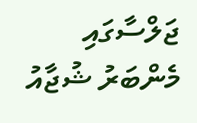ޖަލްސާގައި މެންބަރު ޝުޖާއު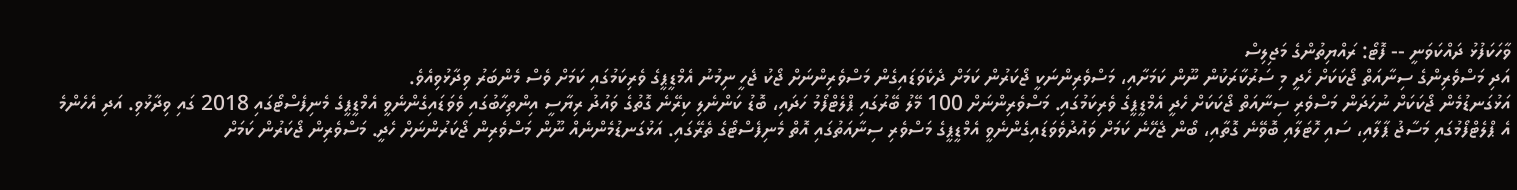ވާހަކަފުޅު ދައްކަވަނީ -- ފޮޓޯ: ރައްޔިތުންގެ މަޖިލިސް
އަދި މަސްވެރިންގެ ސިނާއަތް ޖޯކަކަށް ހެދީ މި ސަރުކާރަކުން ނޫން ކަމަށާއި، މަސްވެރިންނަކީ ޖޯކަރުން ކަމަށް ދެކެވަޑައިގެން މަސްވެރިންނަށް ޖޯކު ޖެހީ ނިމުނު އެމްޑީޕީގެ ވެރިކަމުގައި ކަމަށް ވެސް މެންބަރު ވިދާޅުވިއެވެ.
އަޅުގަނޑުމެން ޖޯކަކަށް ނުހަދަން މަސްވެރި ސިނާއަތް ޖޯކަކަށް ހެދީ އެމްޑީޕީގެ ވެރިކަމުގައި. މަސްވެރިންނަށް 100 މޭލު ބޭރުގައި ޕްލެޓްފޯމު ހަދައި، ބޮޑު ކަންނެލި ކިރޭނެ ގޮތުގެ ވައުދު ރިޔާސީ އިންތިހާބުގައި ވެވަޑައިގެންނެވީ އެމްޑީޕީގެ މެނިފެސްޓޯގައި 2018 ގައި ވިދާޅުވި. އަދި އެހެންމެ އެ ޕްލެޓްފޯމުގައި މަސާޖު ޕާލާއި، ސައި ހޮޓަލާއި ބޮވޭނެ ގޮތާއި، ބޯން ޖެހޭނެ ކަމަށް ވައުދުވެވަޑައިގެންނެވީ އެމްޑީޕީގެ މަސްވެރި ސިނާއަތުގައި އޮތް މެނިފެސްޓޯގެ ތެރޭގައި. އަޅުގަނޑުމެންނެއް ނޫން މަސްވެރިން ޖޯކަރުންނަށް ހެދީ. މަސްވެރިން ޖޯކަރުން ކަމަށް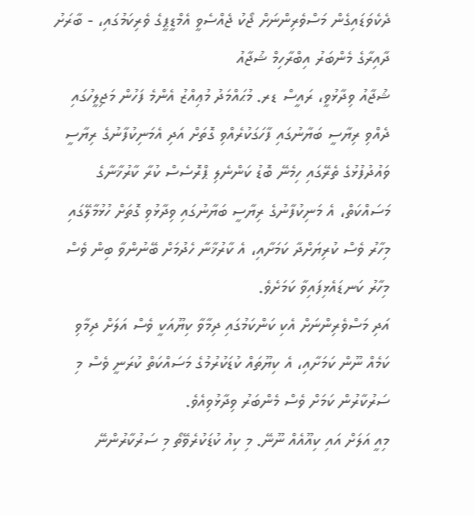ދެކެވަޑައިގެން މަސްވެރިންނަށް ޖޯކު ޖެއްސެވީ އެމްޑީޕީގެ ވެރިކަމުގައި، - ބާރަށު ދާއިރާގެ މެންބަރު އިބްރާހިމް ޝުޖާއު
ޝުޖާއު ވިދާޅުވީ، ރައީސް ޑރ. މުޙައްމަދު މުޢިއްޒު އެންމެ ފަހުން މަޖިލީހުގައި ދެއްވި ރިޔާސީ ބަޔާނުގައި ފާހަގަކުރެއްވި ގޮތަށް އަދި އެމަނިކުފާނުގެ ރިޔާސީ ވައުދުފުޅުގެ ތެރޭގައި ހިމެނޭ ބޮޑު ކަންނެލި ޕްރޮސެސް ކުރާ ކާރުޚާނާގެ މަސައްކަތް، އެ މަނިކުފާނުގެ ރިޔާސީ ބަޔާނުގައި ވިދާޅުވި ގޮތަށް ހުޅުމާލޭގައި މިހާރު ވެސް ކުރިޔަށްދާ ކަމަށާއި، އެ ކާރުޚާނާ ހެދުމަށް ބޭނުންވާ ބިން ވެސް މިހާރު ކަނޑައެޅިފައިވާ ކަމަށެވެ.
އަދި މަސްވެރިންނަށް އެކި ކަންކަމުގައި ދިމާވާ ކިޔޫއަކީ ވެސް އަލަށް ދިމާވި ކަމެއް ނޫން ކަމަށާއި، އެ ކިޔޫތައް ކުޑަކުރުމުގެ މަސައްކަތް ކުރަނީ ވެސް މި ސަރުކާރުން ކަމަށް ވެސް މެންބަރު ވިދާޅުވިއެވެ.
މިއީ އަލަށް އައި ކިއޫއެއް ނޫނޭ. މި ކިއު ކުޑަކުރެވޭތޯ މި ސަރުކާރުންނޭ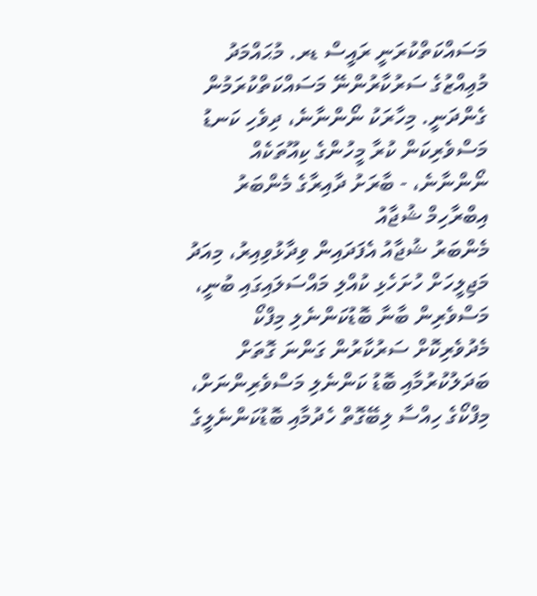މަސައްކަތްކުރަނީ ރައީސް ޑރ. މުޙައްމަދު މުޢިއްޒުގެ ސަރުކާރުންނޭ މަސައްކަތްކުރަމުން ގެންދަނީ. މިހާރަކު ނޯންނާނެ، ދިވެހި ކަނޑު މަސްވެރިކަން ކުރާ މީހުންގެ ކިއޫތަކެއް ނޯންނާނެ، - ބާރަށު ދާއިރާގެ މެންބަރު އިބްރާހިމް ޝުޖާއު
މެންބަރު ޝުޖާއު އެފަދައިން ވިދާޅުވިއިރު، މިއަދު މަޖިލީހަށް ހުށަހެޅި ކުއްލި މައްސަލައިގައި ބުނީ، މަސްވެރިން ބާނާ ބޮޑުކަންނެލި މިފްކޯ މެދުވެރިކޮށް ސަރުކާރުން ގަންނަ ގޮތަށް ބަދަލުކުރުމާއި ބޮޑު ކަންނެލި މަސްވެރިންނަށް، މިފްކޯގެ ހިއްސާ ލިބޭގޮތް ހެދުމާއި ބޮޑުކަންނެލީގެ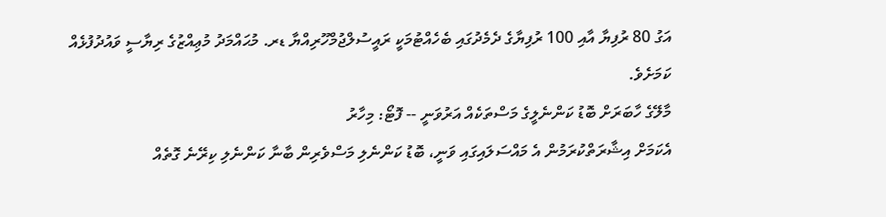އަގު 80 ރުފިޔާ އާއި 100 ރުފިޔާގެ ދެމެދުގައި ބެހެއްޓުމަކީ ރައީސުލްޖުމްހޫރިއްޔާ ޑރ. މުޙައްމަދު މުޢިއްޒުގެ ރިޔާސީ ވައުދުފުޅެއް ކަމަށެވެ.
މާލޭގެ ހާބަރަށް ބޮޑު ކަންނެލީގެ މަސްތަކެއް އަރުވަނީ -- ފޮޓޯ: މިހާރު
އެކަމަށް އިޝާރަތްކުރަމުން އެ މައްސަލައިގައި ވަނީ، ބޮޑު ކަންނެލި މަސްވެރިން ބާނާ ކަންނެލި ކިރޭނެ ގޮތެއް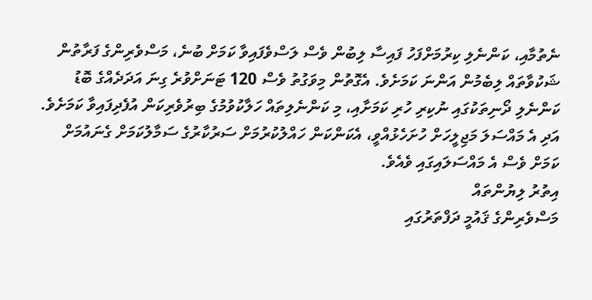ނެތުމާއި، ކަންނެލި ކިރުމަށްފަހު ފައިސާ ލިބުން ވެސް ލަސްވެފައިވާ ކަމަށް ބުނެ، މަސްވެރިންގެ ފަރާތުން ޝަކުވާތައް ލިބެމުން އަންނަ ކަމަށެވެ. އެގޮތުން މިވަގުތު ވެސް 120 ޓަނަށްވުރެ ގިނަ އަދަދެއްގެ ބޮޑު ކަންނެލި ދޯނިތަކުގައި ނުކިރި ހުރި ކަމަށާއި، މި ކަންނެލިތައް ހަލާކުވުމުގެ ބިރުވެރިކަން އުފެދިފައިވާ ކަމަށެވެ.
އަދި އެ މައްސަލަ މަޖިލީހަށް ހުށަހެޅުއްވީ، އެކަންކަން ހައްލުކުރުމަށް ސަރުކާރުގެ ސަމާލުކަމަށް ގެނައުމަށް ކަމަށް ވެސް އެ މައްސަލައިގައި ވެއެވެ.
އިތުރު ލިޔުންތައް
މަސްވެރިންގެ ޤައުމީ ދަފްތަރުގައި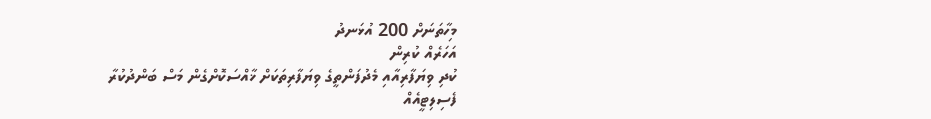މިހާތަނަށް 200 އުޅަނދު
އަހަރެއް ކުރިން
ކުދި ވިޔަފާރިއާއި މެދުފަންތީގެ ވިޔަފާރިތަކަށް ޚާއްސަކޮށްގެން މަސް ބަންދުކުރާ ފެސިލިޓީއެއް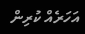އަހަރެއް ކުރިން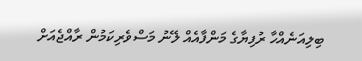ބިލިއަނެއްހާ ރުފިޔާގެ މަންފާއެއް ލޭނު މަސްވެރިކަމުން ރާއްޖެއަށް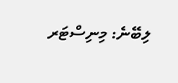ލިބޭނެ: މިނިސްޓަރ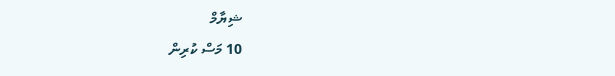ޝިޔާމް
10 މަސް ކުރިން